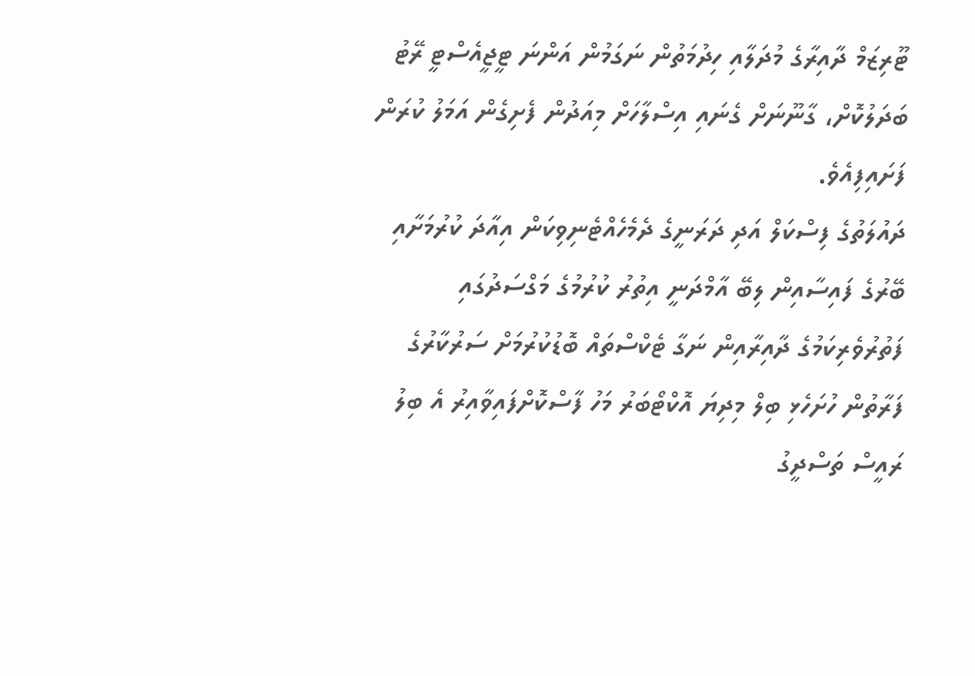ޓޫރިޒަމް ދާއިރާގެ މުދަލާއި ހިދުމަތުން ނަގަމުން އަންނަ ޓީޖީއެސްޓީ ރޭޓު ބަދަލުކޮށް، ގާނޫނަށް ގެނައި އިސްލާހަށް މިއަދުން ފެށިގެން އަމަލު ކުރަން ފަށައިފިއެވެ.
ދައުލަތުގެ ފިސްކަލް އަދި ދަރަނީގެ ދެމެހެއްޓެނިވިކަން އިއާދަ ކުރުމަށާއި ބޭރުގެ ފައިސާއިން ލިބޭ އާމްދަނީ އިތުރު ކުރުމުގެ މަގްސަދުގައި ފަތުރުވެރިކަމުގެ ދާއިރާއިން ނަގާ ޓެކްސްތައް ބޮޑުކުރުމަށް ސަރުކާރުގެ ފަރާތުން ހުށަހެޅި ބިލް މިދިޔަ އޮކްޓޯބަރު މަހު ފާސްކޮށްފައިވާއިރު އެ ބިލު ރައީސް ތަސްދީގު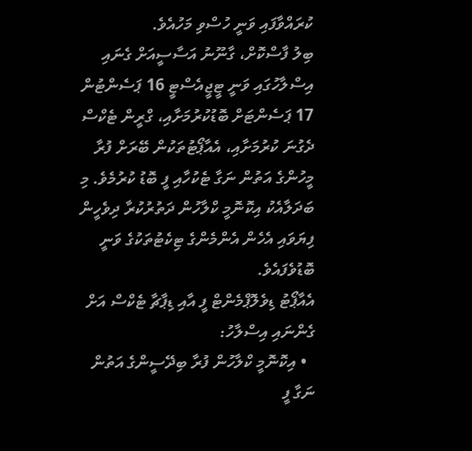ކުރައްވާފައި ވަނީ ހުސްވި މަހުއެވެ.
ބިލު ފާސްކޮށް، ގާނޫނު އަސާސީއަށް ގެނައި އިސްލާހުގައި ވަނީ ޓީޖީއެސްޓީ 16 ޕަސެންޓުން 17 ޕަސެންޓަށް ބޮޑުކުރުމަށާއި، ގްރީން ޓެކްސް ދެގުނަ ކުރުމަށާއި، އެއާޕޯޓުތަކުން ބޭރަށް ފުރާ މީހުންގެ އަތުން ނަގާ ޓެކުހާއި ފީ ބޮޑު ކުރުމެވެ. މި ބަދަލާއެކު އިކޮނޮމީ ކްލާހުން ދަތުރުކުރާ ދިވެހީން ފިޔަވައި އެހެން އެންމެންގެ ޓިކެޓުތަކުގެ ވަނީ ބޮޑުވެފައެވެ.
އެއާޕޯޓު ޑިވެލޮޕްމެންޓް ފީ އާއި ޑިޕާޗާ ޓެކްސް އަށް ގެންނައި އިސްލާހު:
  • އިކޮނޮމީ ކްލާހުން ފުރާ ބިދޭސީންގެ އަތުން ނަގާ ފީ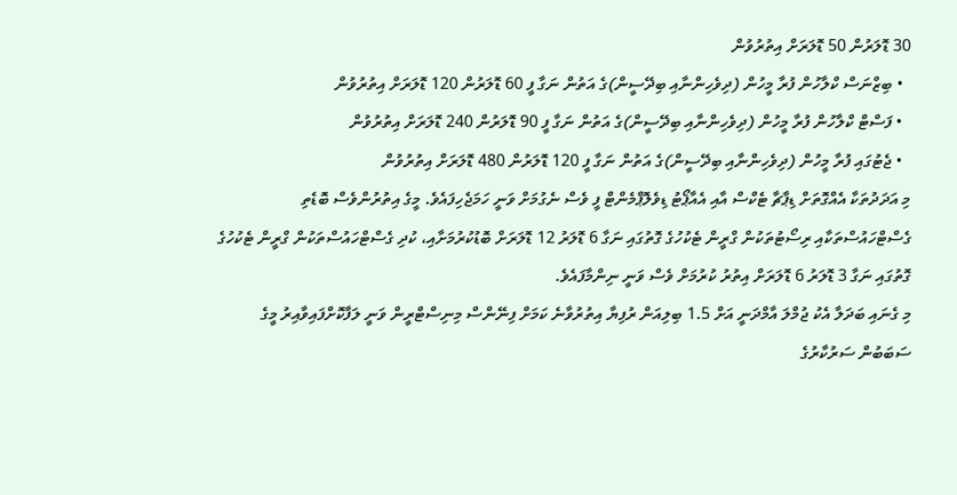30 ޑޮލަރުން 50 ޑޮލަރަށް އިތުރުވުން
  • ބިޒްނަސް ކްލާހުން ފުރާ މީހުން (ދިވެހިންނާއި ބިދޭސީން)ގެ އަތުން ނަގާ ފީ 60 ޑޮލަރުން 120 ޑޮލަރަށް އިތުރުވުން
  • ފަސްޓް ކްލާހުން ފުރާ މީހުން (ދިވެހިންނާއި ބިދޭސީން)ގެ އަތުން ނަގާ ފީ 90 ޑޮލަރުން 240 ޑޮލަރަށް އިތުރުވުން
  • ޖެޓުގައި ފުރާ މީހުން (ދިވެހިންނާއި ބިދޭސީން)ގެ އަތުން ނަގާ ފީ 120 ޑޮލަރުން 480 ޑޮލަރަށް އިތުރުވުން
މި އަދަދުތަކާ އެއްގޮތަށް ޑިޕާޗާ ޓެކްސް އާއި އެއާޕޯޓު ޑިވެލޮޕްމެންޓް ފީ ވެސް ނެގުމަށް ވަނީ ހަމަޖެހިފައެވެ. މީގެ އިތުރުންވެސް ބޮޑެތި ގެސްޓްހައުސްތަކާއި ރިސޯޓުތަކުން ގްރީން ޓެކުހުގެ ގޮތުގައި ނަގާ 6 ޑޮލަރު 12 ޑޮލަރަށް ބޮޑުކުރުމަށާއި، ކުދި ގެސްޓްހައުސްތަކުން ގްރީން ޓެކުހުގެ ގޮތުގައި ނަގާ 3 ޑޮލަރު 6 ޑޮލަރަށް އިތުރު ކުރުމަށް ވެސް ވަނީ ނިންމާފައެވެ.
މި ގެނައި ބަދަލާ އެކު ޖުމްލަ އާމްދަނީ އަށް 1.5 ބިލިއަން ރުފިޔާ އިތުރުވާނެ ކަމަށް ފިނޭންސް މިނިސްޓްރީން ވަނީ ލަފާކޮށްފައިވާއިރު މީގެ ސަބަބުން ސަރުކާރުގެ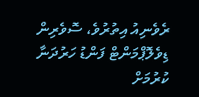ރެވެނިއު އިތުރުވެ، ސޮވެރިން ޑިވެލޮޕްމަންޓް ފަންޑު ހަރުދަނާ ކުރުމަށް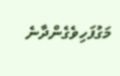މަގުފަހިވެގެންދާނެ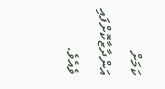ކަމަށް އަންދާޒާކޮށްފައި ވެއެވެ.